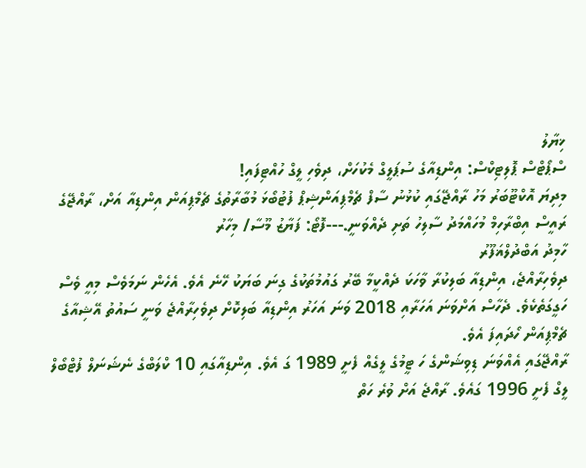ޚިޔާލު
ސްޕޯޓްސް ޕޮލިޓިކްސް: އިންޑިއާގެ ސުޕަލީގް މެކުހަށް، ދިވެހި ލީގް ހުއްޓިފައި!
މިދިޔަ އޮކްޓޫބަރު މަހު ރާއްޖޭގައި ކުޅުނު ސާފް ޗެމްޕިއަންޝިޕް ފުޓުބޯޅަ މުބާރާތުގެ ޗެމްޕިއަން އިންޑިއާ އަށް، ރާއްޖޭގެ ރައީސް އިބްރާހިމް މުހައްމަދު ސާލިހު ތަށި ދެއްވަނީ.---ފޮޓޯ: ފަޔާޒު މޫސާ/ މިހާރު
ހާމިދު އަބްދުލްޣަފޫރު
ދިވެހިރާއްޖެ، އިންޑިއާ ބަލިކުރާ ވާހަކަ ދެއްކީމާ ބޭރު ގައުމުތަކުގެ ގިނަ ބަޔަކު ހޭނެ އެވެ. އެހެން ނަމަވެސް މިއީ ވެސް ހަގީގަތެކެވެ. ދެހާސް އަށްވަނަ އަހަރާއި 2018 ވަނަ އަހަރު އިންޑިއާ ބަލިކޮށް ދިވެހިރާއްޖެ ވަނީ ސައުތު އޭޝިއާގެ ޗެމްޕިއަން ހޯދައިފަ އެވެ.
ރާއްޖޭގައި އެއްވަނަ ޑިވިޝަންގެ ހަ ޓީމުގެ ލީގެއް ފެށީ 1989 ގަ އެވެ. އިންޑިއާގައި 10 ކްލަބްގެ ނެޝަނަލް ފުޓްބޯލް ލީގް ފެށީ 1996 ގައެވެ. ރާއްޖެ އަށް ވުރެ ހަތް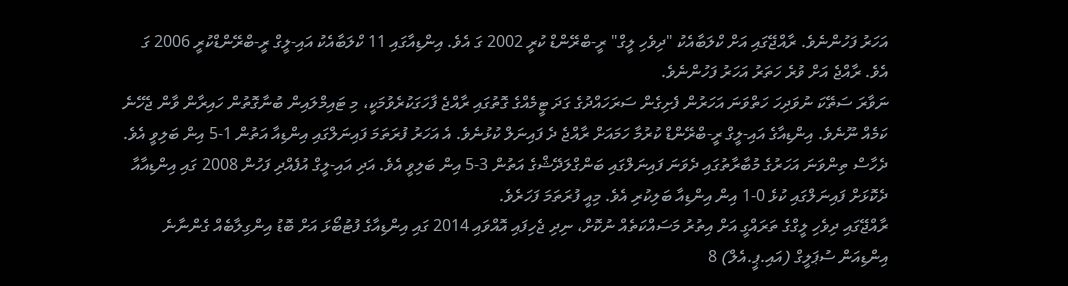އަހަރު ފަހުންނެވެ. ރާއްޖޭގައި އަށް ކްލަބާއެކު "ދިވެހި ލީގް" ރީ-ބްރޭންޑް ކުރީ 2002 ގަ އެވެ. އިންޑިއާގައި 11 ކްލަބާއެކު އައި-ލީގް ރީ-ބްރޭންޑްކުރީ 2006 ގަ އެވެ. ރާއްޖެ އަށް ވުރެ ހަތަރު އަހަރު ފަހުންނެވެ.
ނަވާރަ ސަތޭކަ ނުވަދިހަ ހަތްވަނަ އަހަރުން ފެށިގެން ސަރަހައްދުގެ ގަދަ ޓީމެއްގެ ގޮތުގައި ރާއްޖެ ފާހަގަކުރެވުމަކީ، މި ޓައިމްލައިން ބުނާގޮތުން ހައިރާން ވާން ޖެހޭނެ ކަމެއް ނޫނެވެ. އިންޑިއާގެ އައި-ލީގް ރީ-ބްރޭންޑް ކުރުމާ ހަމައަށް ރާއްޖެ ދެ ފައިނަލް ކުޅުނެވެ. އެ އަހަރު ފުރަތަމަ ފައިނަލްގައި އިންޑިއާ އަތުން 1-5 އިން ބަލިވީ އެވެ. ދެހާސް ތިންވަނަ އަހަރުގެ މުބާރާތުގައި ދެވަނަ ފައިނަލްގައި ބަންގްލަދޭޝްގެ އަތުން 3-5 އިން ބަލިވީ އެވެ. އަދި އައި-ލީގް އުފެއްދި ފަހުން 2008 ގައި އިންޑިއާއާ ދެކޮޅަށް ފައިނަލްގައި ކުޅެ 0-1 އިން އިންޑިއާ ބަލިކުރި އެވެ. މިއީ ފުރަތަމަ ފަހަރެވެ.
ރާއްޖޭގައި ދިވެހި ލީގްގެ ތަރައްގީ އަށް އިތުރު މަސައްކަތެއް ނުކޮށް، ނިދި ޖެހިފައި އޮއްވައި 2014 ގައި އިންޑިއާގެ ފުޓުބޯޅަ އަށް ބޮޑު އިންގިލާބެއް ގެންނާނެ އިންޑިއަން ސުޕަލީގް (އައި.ޕީ.އެލް) 8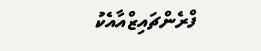ފްރެންޗައިޒްއާއެކު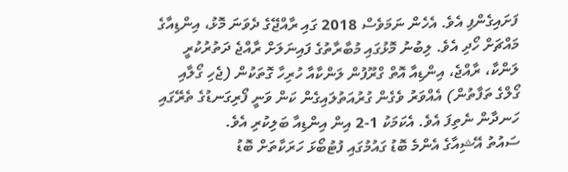ފަށައިގެންފި އެވެ. އެހެން ނަމަވެސް 2018 ގައި ރާއްޖޭގެ ދެވަނަ މޮޅު، އިންޑިއާގެ މައްޗަށް ހޯދި އެވެ. ލިބުނު މޮޅުގައި މުބާރާތުގެ ފައިނަލަށް ރާއްޖެ ދަތުރުކުރީ ލަންކާ، ރާއްޖެ، އިންޑިއާ އޮތް ގްރޫފުން ލަންކާއާ ހުރިހާ ގޮތަކުން (ޖެހި ގޯލާއި ގޯލްގެ ތަފާތުން) އެއްވަރު ވެގެން ގުރުއަތުލައިގެން ކަން ވަނީ ފޯރިގަނޑުގެ ތެރޭގައި ހަނދާން ނެތިފަ އެވެ. އެކަމަކު 1-2 އިން އިންޑިއާ ބަލިކުރި އެވެ.
ސައުތު އޭޝިއާގެ އެންމެ ބޮޑު ގައުމުގައި ފުޓުބޯޅަ ހަރަކާތަށް ބޮޑު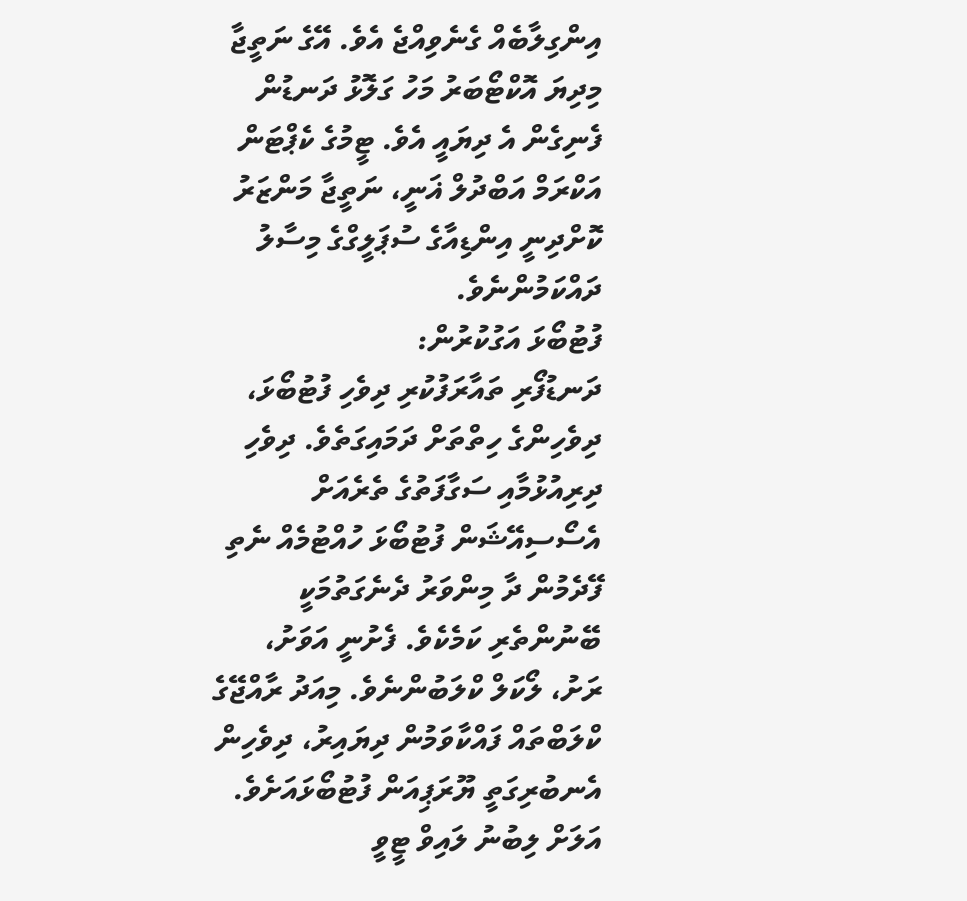އިންގިލާބެއް ގެނެވިއްޖެ އެވެ. އޭގެ ނަތީޖާ މިދިޔަ އޮކްޓޯބަރު މަހު ގަލޮޅު ދަނޑުން ފެނިގެން އެ ދިޔައީ އެވެ. ޓީމުގެ ކެޕްޓަން އަކްރަމް އަބްދުލް ޣަނީ، ނަތީޖާ މަންޒަރު ކޮށްދިނީ އިންޑިއާގެ ސުޕަލީގްގެ މިސާލު ދައްކަމުންނެވެ.
ފުޓުބޯޅަ އަގުކުރުން:
ދަނޑުފޯރި ތައާރަފުކުރި ދިވެހި ފުޓުބޯޅަ، ދިވެހިންގެ ހިތްތަށް ދަމައިގަތެވެ. ދިވެހި ދިރިއުޅުމާއި ސަގާފަތުގެ ތެރެއަށް އެސޯސިއޭޝަން ފުޓުބޯޅަ ހުއްޓުމެއް ނެތި ފޭދެމުން ދާ މިންވަރު ދެނެގަތުމަކީ ބޭނުންތެރި ކަމެކެވެ. ފެށުނީ އަވަށު، ރަށު، ލޯކަލް ކްލަބުންނެވެ. މިއަދު ރާއްޖޭގެ ކްލަބްތައް ފައްކާވަމުން ދިޔައިރު، ދިވެހިން އެނބުރިގަތީ ޔޫރަޕިއަން ފުޓުބޯޅައަށެވެ. އަލަށް ލިބުނު ލައިވް ޓީވީ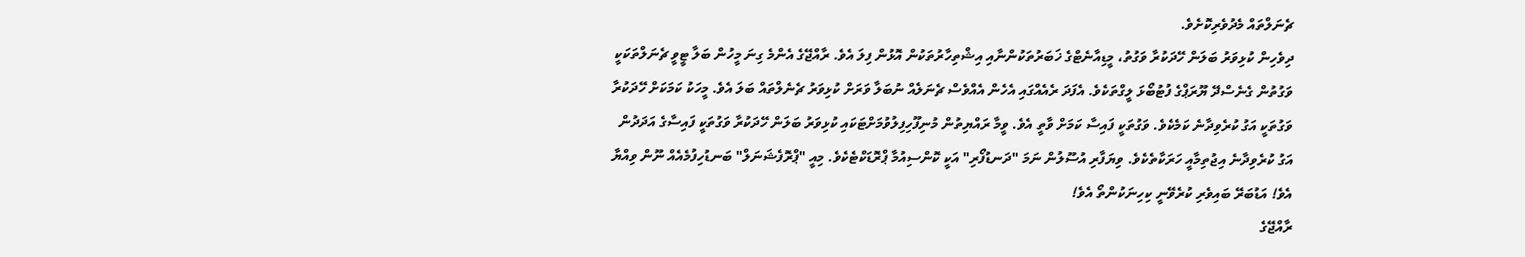ޗެނަލްތައް މެދުވެރިކޮށެވެ.
ދިވެހިން ކުޅިވަރު ބަލަން ހޭދަކުރާ ވަގުތު، މީޑިއާނެޓްގެ ޚަބަރުތަކުންނާއި އިޝްތިހާރުތަކުން އޮޅުން ފިލަ އެވެ. ރާއްޖޭގެ އެންމެ ގިނަ މީހުން ބަލާ ޓީވީ ޗެނަލްތަކަކީ ވަގުތުން ގެނެސްދޭ ޔޫރަޕްގެ ފުޓުބޯޅަ ލީގްތަކެވެ. އެފަދަ ރެއެއްގައި އެހެން އެއްވެސް ޗެނަލެއް ނުބަލާ ވަރަށް ކުޅިވަރު ޗެނެލްތައް ބަލަ އެވެ. މީހަކު ކަމަކަށް ހޭދަކުރާ ވަގުތަކީ އަގު ކުރެވިދާނެ ކަމެކެވެ. ވަގުތަކީ ފައިސާ ކަމަށް ވާތީ އެވެ. ވީމާ ރައްޔިތުން މުނިފޫހިފިލުވުމަށްޓަކައި ކުޅިވަރު ބަލަން ހޭދަކުރާ ވަގުތަކީ ފައިސާގެ އަދަދުން އަގު ކުރެވިދާނެ އިޖުތިމާއީ ހަރަކާތެކެވެ. ވިޔަފާރި އުސޫލުން ނަމަ "ދަނޑުފޯރި" އަކީ ކޮންސިއުމާ ޕްރޮޑަކްޓެކެވެ. މިއީ "ޕްރޮފެޝަނަލް" ބަނޑުހިފުމެއެއް ނޫން ވިއްޔާ އެވެ! އަޑުބަރޭ ބައިވެރި ކުރެވޭނީ ކިހިނަކުންތޯ އެވެ!
ރާއްޖޭގެ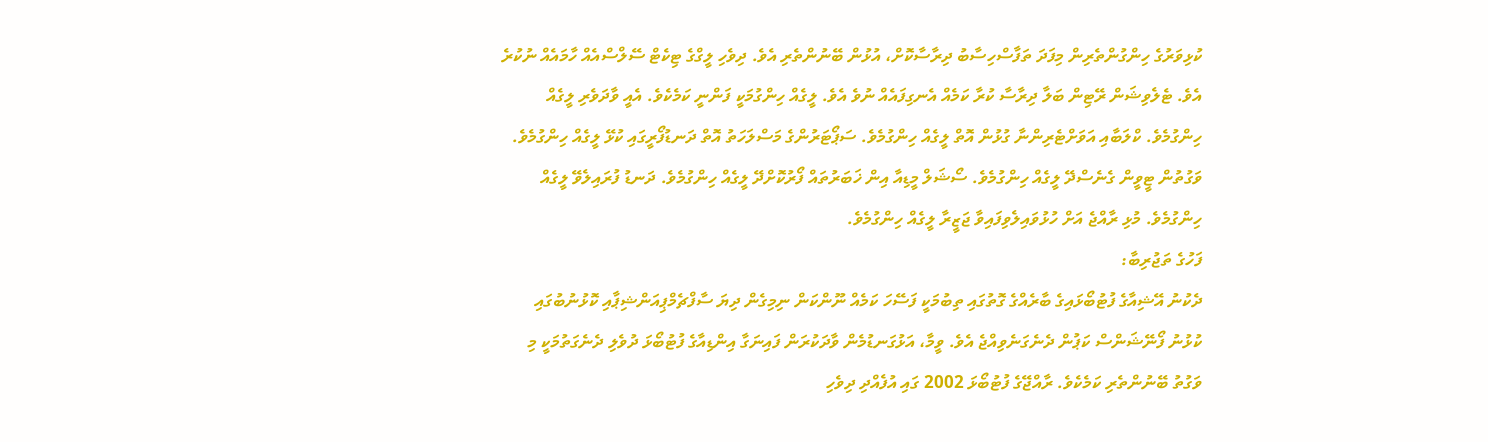ކުޅިވަރުގެ ހިންގުންތެރިން މިފަދަ ތަފާސްހިސާބު ދިރާސާކޮށް، އުޅުން ބޭނުންތެރި އެވެ. ދިވެހި ލީގްގެ ޓިކެޓް ސޭލްސްއެއް ހާމައެއް ނުކުރެ އެވެ. ޓެލެވިޝަން ރޭޓިން ބަލާ ދިރާސާ ކުރާ ކަމެއް އެނގިފައެއް ނުވެ އެވެ. ލީގެއް ހިންގުމަކީ ފަންނީ ކަމެކެވެ. އެއީ ވާދަވެރި ލީގެއް ހިންގުމެވެ. ކްލަބާއި އަވަށްޓެރިންނާ ގުޅުން އޮތް ލީގެއް ހިންގުމެވެ. ސަޕޯޓަރުންގެ މަސްލަހަތު އޮތް ދަނޑުފޯރީގައި ކުޅޭ ލީގެއް ހިންގުމެވެ. ވަގުތުން ޓީވީން ގެނެސްދޭ ލީގެއް ހިންގުމެވެ. ސޯޝަލް މީޑިއާ އިން ޚަބަރުތައް ފޯރުކޮށްދޭ ލީގެއް ހިންގުމެވެ. ދަނޑު ފުރައިލެވޭ ލީގެއް ހިންގުމެވެ. މުޅި ރާއްޖެ އަށް ހުޅުވައިލެވިފައިވާ ޖަޒީރާ ލީގެއް ހިންގުމެވެ.
ފަހުގެ ތަޖުރިބާ:
ދެކުނު އޭޝިއާގެ ފުޓުބޯޅައިގެ ބާރެއްގެ ގޮތުގައި ތިބުމަކީ ފަސޭހަ ކަމެއް ނޫންކަން ނިމިގެން ދިޔަ ސާފްޗެމްޕިއަންޝިޕާއި ކޮޅުނުބުގައި ކުޅުނު ފޯނޭޝަންސް ކަޕުން ދެނެގަނެވިއްޖެ އެވެ. ވީމާ، އަޅުގަނޑުމެން ވާދަކުރަން ފައިނަގާ އިންޑިއާގެ ފުޓުބޯޅަ ދުވެލި ދެނެގަތުމަކީ މި ވަގުތު ބޭނުންތެރި ކަމެކެވެ. ރާއްޖޭގެ ފުޓުބޯޅަ 2002 ގައި އުފެއްދި ދިވެހި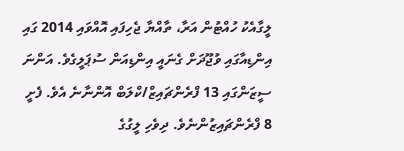ލީގާއެކު ހުއްޓުން އަރާ، ތާއްޔާ ޖެހިފައި އޮއްވައި 2014 ގައި އިންޑިއާގައި ވުޖޫދަށް ގެނައީ އިންޑިއަން ސުޕަލީގެވެ. އަންނަ ސީޒަންގައި 13 ފްރެންޗައިޒް/ކްލަބް އޮންނާނެ އެވެ. ފެށީ 8 ފްރެންޗައިޒުންނެވެ. ދިވެހި ލީގުގެ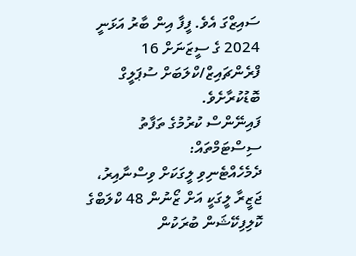ސައިޒްގަ އެވެ. ފީފާ އިން ބާރު އަޅަނީ 2024 ގެ ސީޒަނަށް 16 ފްރެންޗައިޒް/ކްލަބަށް ސުޕަލީގް ބޮޑުކުރާށެވެ.
ފައިނޭންސް ކުރުމުގެ ތަފާތު ސިސްޓަމްތައް:
ދެމެހެއްޓެނިވި ލީގަކަށް ވިސްނާއިރު، ޖަޒީރާ ލީގަކީ އަށް ޒޯނުން 48 ކްލަބްގެ ކޮލިފިކޭޝަން ބުރަކުން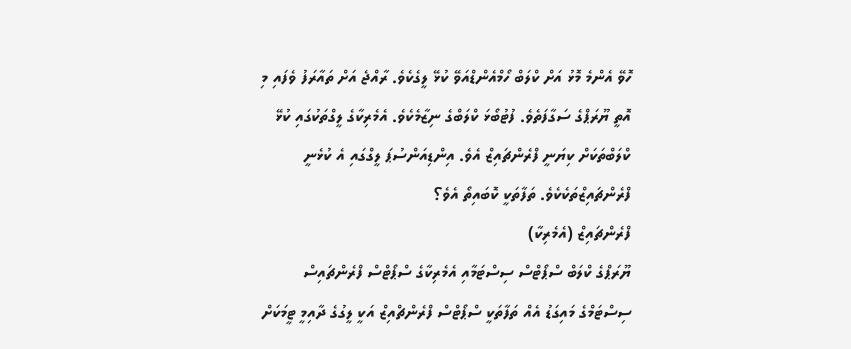ހޮވޭ އެންމެ މޮޅު އަށް ކްލަބް ހޯމްއެންޑްއަވޭ ކުޅޭ ލީގެކެވެ. ރާއްޖެ އަށް ތައާރަފު ވެފައި މި އޮތީ ޔޫރަޕްގެ ސަގާފަތެވެ. ފުޓުބޯޅަ ކްލަބްގެ ނިޒާމެކެވެ. އެމެރިކާގެ ލީގްތަކުގައި ކުޅޭ ކްލަބްތަކަށް ކިޔަނީ ފްރެންޗައިޒް އެވެ. އިންޑިއަންސުޕަ ލީގްގައި އެ ކުޅެނީ ފްރެންޗައިޒްތަކެކެވެ. ތަފާތަކީ ކޮބައިތޯ އެވެ؟
ފްރެންޗައިޒް (އެމެރިކާ)
ޔޫރަޕްގެ ކްލަބް ސްޕޯޓްސް ސިސްޓަމާއި އެމެރިކާގެ ސްޕޯޓްސް ފްރެންޗައިސް ސިސްޓަމްގެ މައިގަޑު އެއް ތަފާތަކީ ސްޕޯޓްސް ފްރެންޗްއިޒް އަކީ ލީގުގެ ދާއިމީ ޓީމަކަށް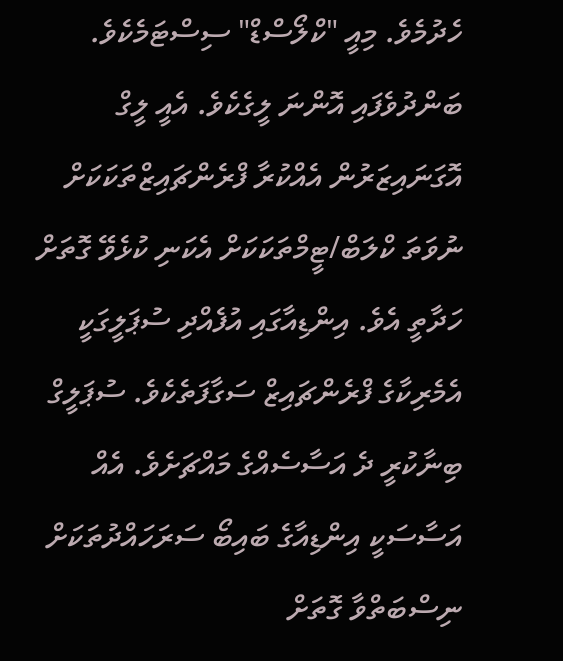ހެދުމެވެ. މިއީ "ކްލޯސްޑް" ސިސްޓަމެކެވެ. ބަންދުވެފައި އޮންނަ ލީގެކެވެ. އެއީ ލީގް އޮގަނައިޒަރުން އެއްކުރާ ފްރެންޗައިޒްތަކަކަށް ނުވަތަ ކްލަބް/ޓީމްތަކަކަށް އެކަނި ކުޅެވޭ ގޮތަށް ހަދާތީ އެވެ. އިންޑިއާގައި އުފެއްދި ސުޕަލީގަކީ އެމެރިކާގެ ފްރެންޗައިޒް ސަގާފަތެކެވެ. ސުޕަލީގް ބިނާކުރީ ދެ އަސާސެއްގެ މައްޗަށެވެ. އެއް އަސާސަކީ އިންޑިއާގެ ބައިބޯ ސަރަހައްދުތަކަށް ނިސްބަތްވާ ގޮތަށް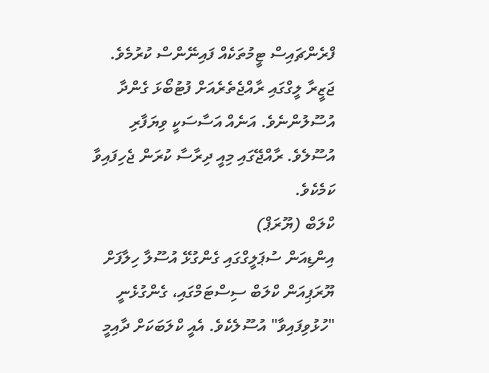ފްރެންޗައިސް ޓީމުތަކެއް ފައިނޭންސް ކުރުމެވެ. ޖަޒީރާ ލީގްގައި ރާއްޖެތެރެއަށް ފުޓުބޯޅަ ގެންދާ އުސޫލުންނެވެ. އަނެއް އަސާސަކީ ވިޔަފާރި އުސޫލެވެ. ރާއްޖޭގައި މިއީ ދިރާސާ ކުރަން ޖެހިފައިވާ ކަމެކެވެ.
ކްލަބް (ޔޫރަޕް)
އިންޑިއަން ސުޕަލީގްގައި ގެންގުޅޭ އުސޫލާ ހިލާފަށް ޔޫރަޕިއަން ކްލަބް ސިސްޓަމްގައި، ގެންގުޅެނީ "ހުޅުވިފައިވާ" އުސޫލެކެވެ. އެއީ ކްލަބަކަށް ދާއިމީ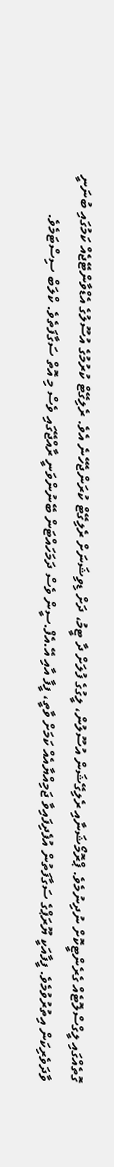ގޮތެއްގައި ލީގްސްލޮޓެއް ގެރެންޓީކޮށް ނުދިނުމެވެ. ޕްރޮމޯޝަނާއި ރެލިގޭޝަން އުސޫލުން، ލީގުގެ ފުލަށް ދާ ޓީމު، ދަށް ޑިވިޝަނަށް ރެލިގޭޓް ކުރަންޖެހޭނެ އެވެ. ރެލިގޭޓް ކުރުމުގެ އުސޫލުގެ އެޑްވާންޓޭޖެއް ކަމުގައި ބުނަނީ ވާދަވެރިކަން އިތުރުވުމެވެ. ފީފާއަކީ ޔޫރަޕްގެ ސަގާފަތުން އުފެދިފައިވާ ޖަމިއްޔާއެއް ކަމަށް ވާތީ، ފީފާ އާއި އޭ.އެފް.ސީން ވެސް ދަމަހައްޓަން ބޭނުންވަނީ ރާއްޖޭގައި ވެސް މި އޮތް ސަގާފަތެވެ. ކްލަބް ސިސްޓަމެވެ.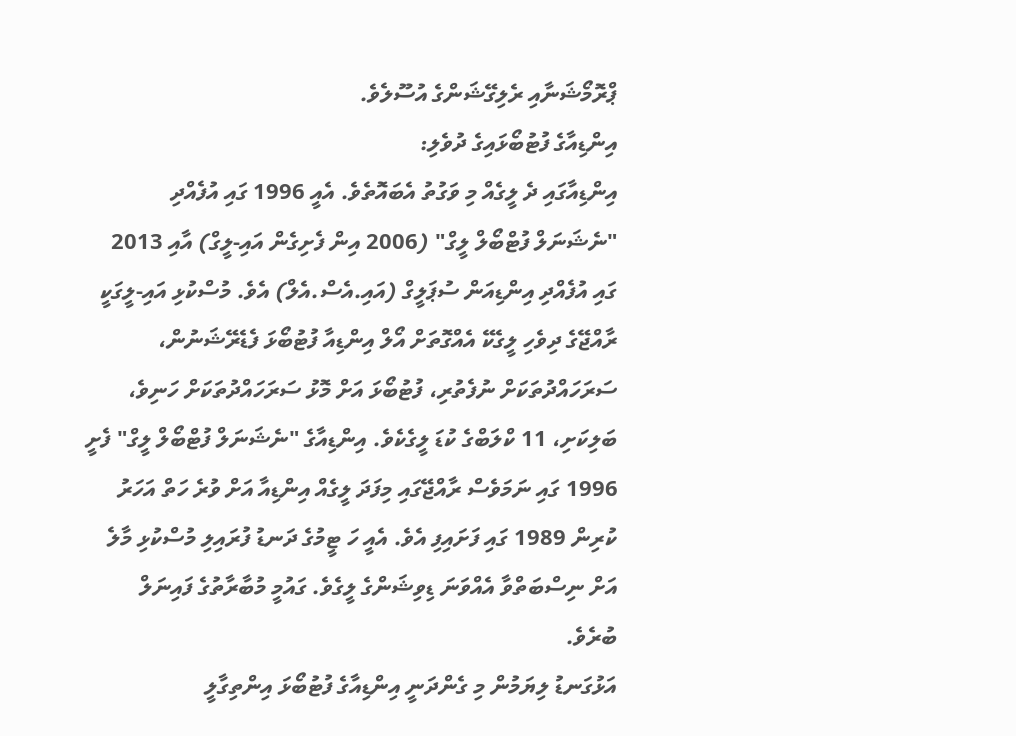ޕްރޮމޯޝަނާއި ރެލިގޭޝަންގެ އުސޫލެވެ.
އިންޑިއާގެ ފުޓުބޯޅައިގެ ދުވެލި:
އިންޑިއާގައި ދެ ލީގެއް މި ވަގުތު އެބައޮތެވެ. އެއީ 1996 ގައި އުފެއްދި "ނެޝަނަލް ފުޓްބޯލް ލީގް" (2006 އިން ފެށިގެން އައި-ލީގް) އާއި 2013 ގައި އުފެއްދި އިންޑިއަން ސުޕަލީގް (އައި.އެސް.އެލް) އެވެ. މުސްކުޅި އައި-ލީގަކީ ރާއްޖޭގެ ދިވެހި ލީގެކޭ އެއްގޮތަށް އޯލް އިންޑިއާ ފުޓުބޯޅަ ފެޑެރޭޝަނުން، ސަރަހައްދުތަކަށް ނުފެތުރި، ފުޓުބޯޅަ އަށް މޮޅު ސަރަހައްދުތަކަށް ހަނިވެ، ބަލިކަށި، 11 ކްލަބްގެ ކުޑަ ލީގެކެވެ. އިންޑިއާގެ "ނެޝަނަލް ފުޓްބޯލް ލީގް" ފެށީ 1996 ގައި ނަމަވެސް ރާއްޖޭގައި މިފަދަ ލީގެއް އިންޑިއާ އަށް ވުރެ ހަތް އަހަރު ކުރިން 1989 ގައި ފަށައިފި އެވެ. އެއީ ހަ ޓީމުގެ ދަނޑު ފުރައިލި މުސްކުޅި މާލެ އަށް ނިސްބަތްވާ އެއްވަނަ ޑިވިޝަންގެ ލީގެވެ. ގައުމީ މުބާރާތުގެ ފައިނަލް ބުރެވެ.
އަޅުގަނޑު ލިޔަމުން މި ގެންދަނީ އިންޑިއާގެ ފުޓުބޯޅަ އިންތިގާލީ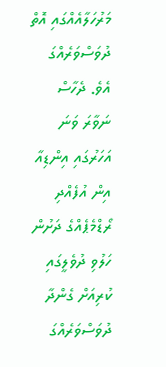މަރުހަލާއެއްގައި އޮތް ދުވަސްވަރެއްގަ އެވެ. ދެހާސް ނަވާރަ ވަނަ އަހަރުގައި އިންޑިއާ އިން އުފެއްދި ރޯޑްމެޕެއްގެ ދަށުން ހަލުވި ދުވެލީގައި ކުރިއަށް ގެންދާ ދުވަސްވަރެއްގަ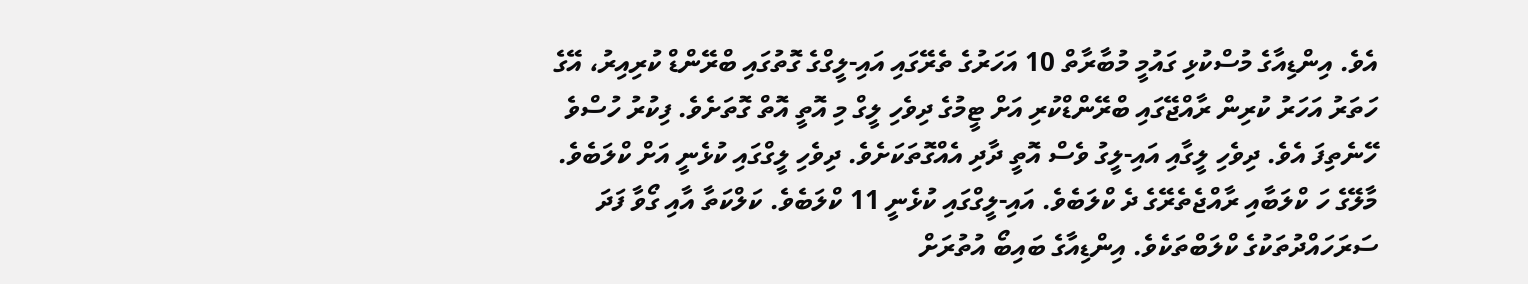އެވެ. އިންޑިއާގެ މުސްކުޅި ގައުމީ މުބާރާތް 10 އަހަރުގެ ތެރޭގައި އައި-ލީގްގެ ގޮތުގައި ބްރޭންޑް ކުރިއިރު، އޭގެ ހަތަރު އަހަރު ކުރިން ރާއްޖޭގައި ބްރޭންޑްކުރި އަށް ޓީމުގެ ދިވެހި ލީގް މި އޮތީ އޮތް ގޮތަށެވެ. ފިކުރު ހުސްވެ ހޭނެތިފަ އެވެ. ދިވެހި ލީގާއި އައި-ލީގު ވެސް އޮތީ ދާދި އެއްގޮތަކަށެވެ. ދިވެހި ލީގްގައި ކުޅެނީ އަށް ކްލަބެވެ. މާލޭގެ ހަ ކްލަބާއި ރާއްޖެތެރޭގެ ދެ ކްލަބެވެ. އައި-ލީގްގައި ކުޅެނީ 11 ކްލަބެވެ. ކަލްކަތާ އާއި ގޯވާ ފަދަ ސަރަހައްދުތަކުގެ ކްލަބްތަކެވެ. އިންޑިއާގެ ބައިބޯ އުތުރަށް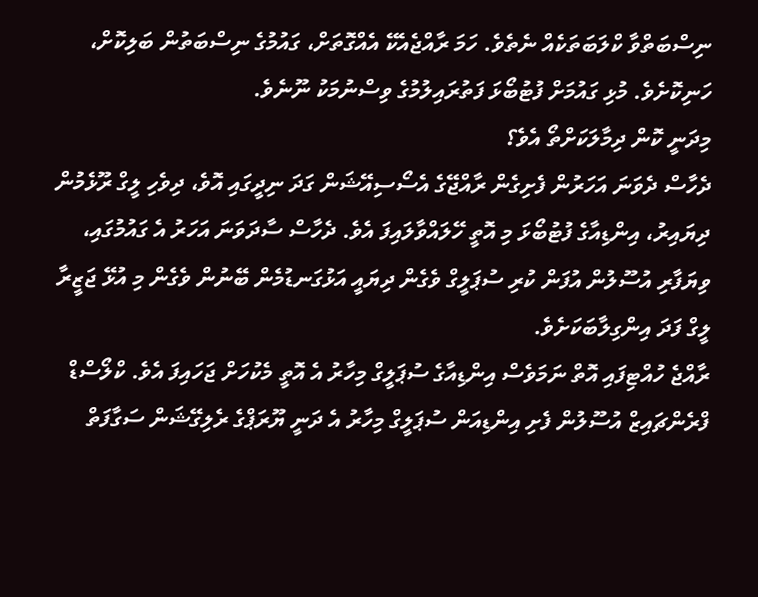ނިސްބަތްވާ ކްލަބަތަކެއް ނެތެވެ. ހަމަ ރާއްޖެއެކޭ އެއްގޮތަށް، ގައުމުގެ ނިސްބަތުން ބަލިކޮށް، ހަނިކޮށެވެ. މުޅި ގައުމަށް ފުޓުބޯޅަ ފަތުރައިލުމުގެ ވިސްނުމަކު ނޫނެވެ.
މިދަނީ ކޮން ދިމާލަކަށްތޯ އެވެ؟
ދެހާސް ދެވަނަ އަހަރުން ފެށިގެން ރާއްޖޭގެ އެސޯސިއޭޝަން ގަދަ ނިދީގައި އޮވެ، ދިވެހި ލީގް ރޫޅެމުން ދިޔައިރު، އިންޑިއާގެ ފުޓުބޯޅަ މި އޮތީ ހޭލައްވާލައިފަ އެވެ. ދެހާސް ސާދަވަނަ އަހަރު އެ ގައުމުގައި، ވިޔަފާރި އުސޫލުން އުފަން ކުރި ސުޕަލީގް ވެގެން ދިޔައީ އަޅުގަނޑުމެން ބޭނުން ވެގެން މި އުޅޭ ޖަޒީރާ ލީގް ފަދަ އިންގިލާބަކަށެވެ.
ރާއްޖެ ހުއްޓިފައި އޮތް ނަމަވެސް އިންޑިއާގެ ސުޕަލީގް މިހާރު އެ އޮތީ މެކުހަށް ޖަހައިފަ އެވެ. ކްލޯސްޑް ފްރެންޗައިޒް އުސޫލުން ފެށި އިންޑިއަން ސުޕަލީގް މިހާރު އެ ދަނީ ޔޫރަޕްގެ ރެލިގޭޝަން ސަގާފަތް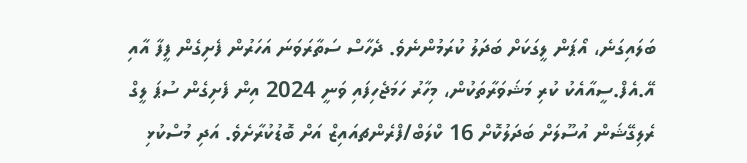ބަލައިގަނެ، އޯޕަން ލީގަކަށް ބަދަލު ކުރަމުންނެވެ. ދެހާސް ސަތާރަވަނަ އަހަރުން ފެށިގެން ފީފާ އާއި އޭ.އެފް.ސީއާއެކު ކުރި މަޝަވަރާތަކުން، މިހާރު ހަމަޖެހިފައި ވަނީ 2024 އިން ފެށިގެން ސުޕަ ލީގް ރެލިގޭޝަން އުސޫލަށް ބަދަލުކޮށް 16 ކްލަބް/ފްރެންޗއައިޒް އަށް ބޮޑުކުރާށެވެ. އަދި މުސްކުޅި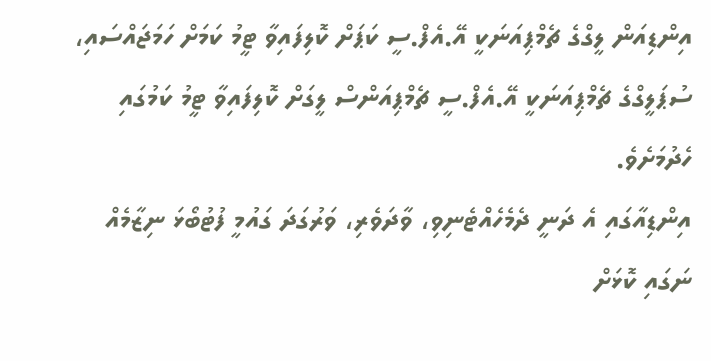އިންޑިއަން ލީގްގެ ޗެމްޕިއަނަކީ އޭ.އެފް.ސީ ކަޕަށް ކޮލިފައިވާ ޓީމު ކަމަށް ހަމަޖައްސައި، ސުޕަލީގްގެ ޗެމްޕިއަނަކީ އޭ.އެފް.ސީ ޗެމްޕިއަންސް ލީގަށް ކޮލިފައިވާ ޓީމު ކަމުގައި ހެދުމަށެވެ.
އިންޑިއާގައި އެ ދަނީ ދެމެހެއްޓެނިވި، ވާދަވެރި، ވަރުގަދަ ގައުމީ ފުޓުބޯޅަ ނިޒާމެއް ނަގައި ކޮޅަށް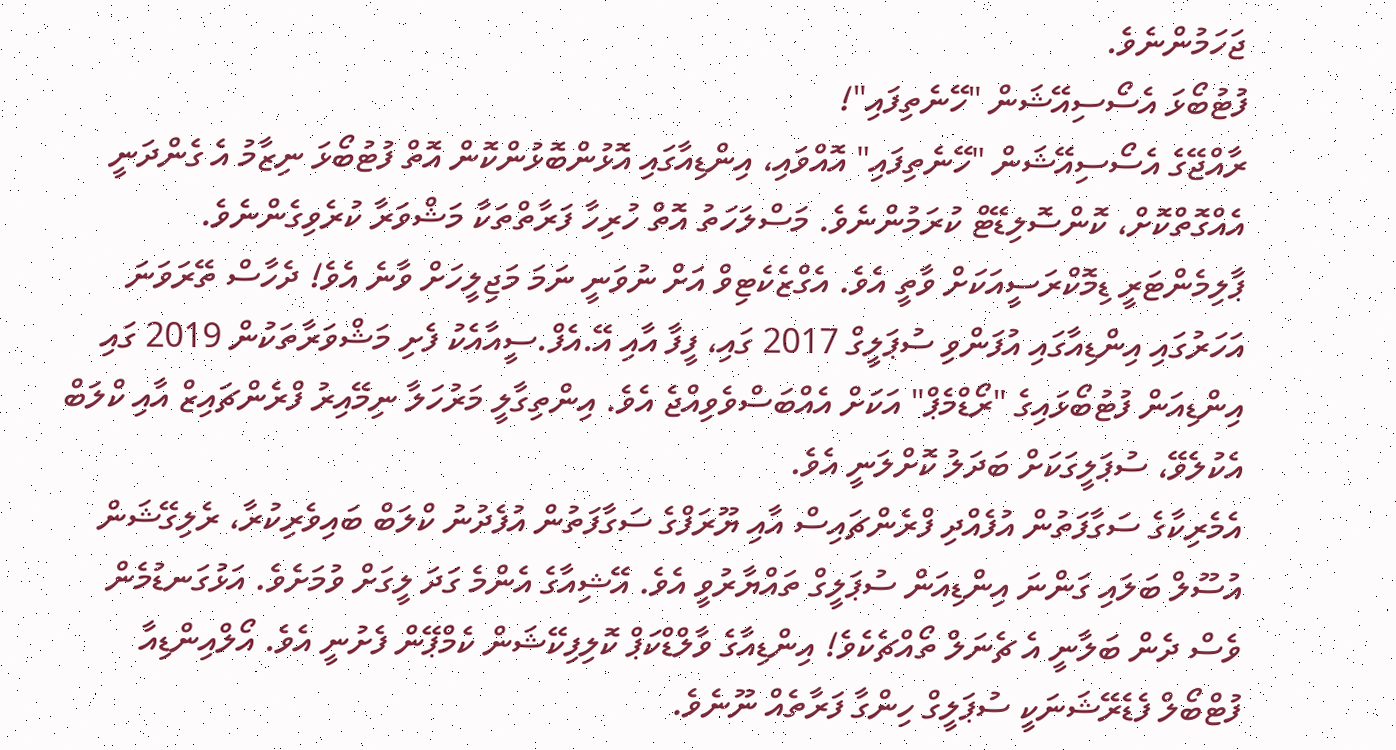ޖަހަމުންނެވެ.
ފުޓުބޯޅަ އެސޯސިއޭޝަން "ހޭނެތިފައި"!
ރާއްޖޭގެ އެސޯސިއޭޝަން "ހޭނެތިފައި" އޮއްވައި، އިންޑިއާގައި އޮޅުންބޮޅުންކޮން އޮތް ފުޓުބޯޅަ ނިޒާމު އެ ގެންދަނީ އެއްގޮތްކޮށް، ކޮންސޮލިޑޭޓް ކުރަމުންނެވެ. މަސްލަހަތު އޮތް ހުރިހާ ފަރާތްތަކާ މަޝްވަރާ ކުރެވިގެންނެވެ.
ޕާލިމެންޓަރީ ޑިމޮކްރަސީއަކަށް ވާތީ އެވެ. އެގްޒެކެޓިވް އަށް ނުވަނީ ނަމަ މަޖިލީހަށް ވާނެ އެވެ! ދެހާސް ތޭރަވަނަ އަހަރުގައި އިންޑިއާގައި އުފަންވި ސުޕަލީގް 2017 ގައި، ފީފާ އާއި އޭ.އެފް.ސީއާއެކު ފެށި މަޝްވަރާތަކުން 2019 ގައި އިންޑިއަން ފުޓުބޯޅައިގެ "ރޯޑްމެޕް" އަކަށް އެއްބަސްވެވިއްޖެ އެވެ. އިންތިގާލީ މަރުހަލާ ނިމޭއިރު ފްރެންޗައިޒް އާއި ކްލަބް އެކުލެވޭ، ސުޕަލީގަކަށް ބަދަލު ކޮށްލަނީ އެވެ.
އެމެރިކާގެ ސަގާފަތުން އުފެއްދި ފްރެންޗައިސް އާއި ޔޫރަފްގެ ސަގާފަތުން އުފެދުނު ކްލަބް ބައިވެރިކުރާ، ރެލިގޭޝަން އުސޫލް ބަލައި ގަންނަ އިންޑިއަން ސުޕަލީގް ތައްޔާރުވީ އެވެ. އޭޝިއާގެ އެންމެ ގަދަ ލީގަށް ވުމަށެވެ. އަޅުގަނޑުމެން ވެސް ދެން ބަލާނީ އެ ޗެނަލް ތޯއްޗެކެވެ! އިންޑިއާގެ ވާލްޑްކަޕް ކޮލިފިކޭޝަން ކެމްޕޭން ފެށުނީ އެވެ. އޯލްއިންޑިއާ ފުޓްބޯލް ފެޑެރޭޝަނަކީ ސުޕަލީގް ހިންގާ ފަރާތެއް ނޫނެވެ.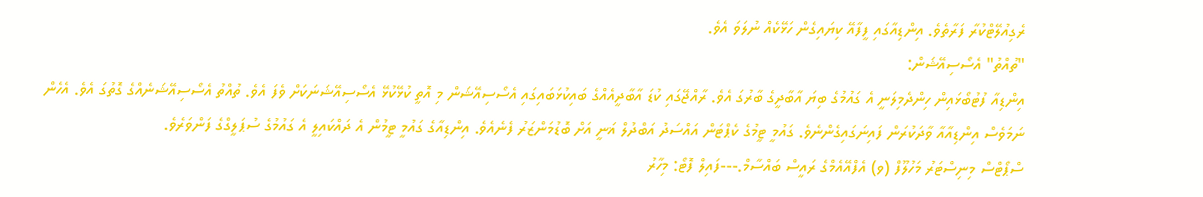ރެގިއުލޭޓްކުރާ ފަރާތެވެ. އިންޑިއާގައި ފީފާއޭ ކިޔައިގެން ހަޅޭކެއް ނުލަވަ އެވެ.
"ތުއްތު" އެސޯސިއޭޝަން:
އިންޑިއާ ފުޓުބޯޅައިން ހިންދެމިލަނީ އެ ގައުމުގެ ބިޔަ އާބާދީގެ ބާރުގަ އެވެ. ރާއްޖޭގައި ކުޑަ އާބާދީއެއްގެ ބައިކުޅަބައިގައި އެސޯސިއޭޝަން މި އޮތީ ކުޅޭކުޅޭ އެސޯސިއޭޝަނަކަށް ވެފަ އެވެ. ތުއްތު އެސޯސިއޭޝަނެއްގެ ގޮތުގަ އެވެ. އެހެން ނަމަވެސް އިންޑިއާއާ ވާދަކުރަން ފައިނަގައިގެންނެވެ. ގައުމީ ޓީމުގެ ކެޕްޓަން އައްސަދު އަބްދުލް ޣަނީ އަށް ބޮޑުމަންޒަރު ފެނެއެވެ. އިންޑިއާގެ ގައުމީ ޓީމުން އެ ދައްކައިލީ އެ ގައުމުގެ ސުޕަލީގްގެ ފަންވަރެވެ.
ސްޕޯޓްސް މިނިސްޓަރު މަހުލޫފް (ވ) އެފްއޭއެމްގެ ރައީސް ބައްސާމް.---ފައިލް ފޮޓޯ: މިހާރު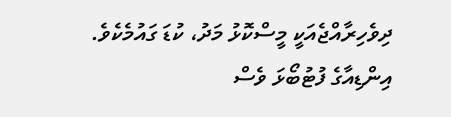ދިވެހިރާއްޖެއަކީ މީސްކޮޅު މަދު، ކުޑަ ގައުމެކެވެ. އިންޑިއާގެ ފުޓުބޯޅަ ވެސް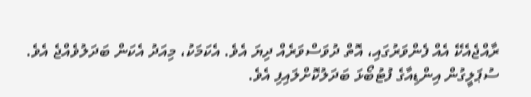ރާއްޖެއެކޭ އެއް ފެންވަރުގައި، އޮތް ދުވަސްވަރެއް ދިޔަ އެވެ. އެކަމަކު، މިއަދު އެކަން ބަދަލުވެއްޖެ އެވެ. ސުޕަލީގުން އިންޑިއާގެ ފުޓުބޯޅަ ބަދަލުކޮށްލައިފި އެވެ.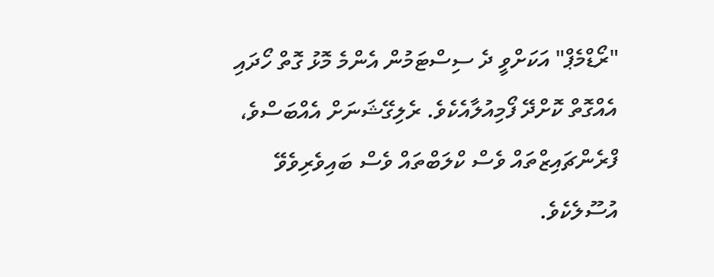"ރޯޑްމެޕް" އަކަށްވީ ދެ ސިސްޓަމުން އެންމެ މޮޅު ގޮތް ހޯދައި އެއްގޮތް ކޮށްދޭ ފޯމިއުލާއެކެވެ. ރެލިގޭޝަނަށް އެއްބަސްވެ، ފްރެންޗައިޒްތައް ވެސް ކްލަބްތައް ވެސް ބައިވެރިވެވޭ އުސޫލެކެވެ.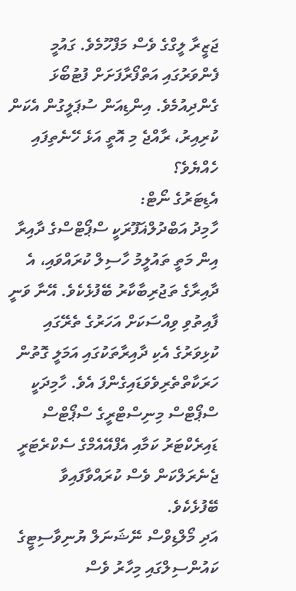ޖަޒީރާ ލީގްގެ ވެސް މަފްހޫމެވެ. ގައުމީ ފެންވަރުގައި އަތްފޯރާފަށަށް ފުޓުބޯޅަ ގެންދިއުމެވެ. އިންޑިއަން ސުޕަލީގުން އެކަން ކުރިއިރު، ރާއްޖެ މި އޮތީ އަޅެ ހޭނެތިފައި ހެއްޔެވެ؟
އެޑިޓަރުގެ ނޯޓް:
ހާމިދު އަބްދުލްޣަފޫރަކީ ސްޕޯޓްސްގެ ދާއިރާ އިން މަތީ ތައުލީމު ހާސިލް ކުރައްވައި، އެ ދާއިރާގެ ތަޖުރިބާކާރު ބޭފުޅެކެވެ. އޭނާ ވަނީ ފާއިތުވި ވިއްސަކަށް އަހަރުގެ ތެރޭގައި ކުޅިވަރުގެ އެކި ދާއިރާތަކުގައި އަމަލީ ގޮތުން ހަރަކާތްތެރިވެވަޑައިގެންފަ އެވެ. ހާމިދަކީ ސްޕޯޓްސް މިނިސްޓްރީގެ ސްޕޯޓްސް ޑައިރެކްޓަރު ކަމާއި އެފްއޭއެމްގެ ސެކްރެޓަރީ ޖެނެރަލްކަން ވެސް ކުރައްވާފައިވާ ބޭފުޅެކެވެ.
އަދި މޯލްޑިވްސް ނޭޝަނަލް ޔުނިވާސިޓީގެ ކައުންސިލްގައި މިހާރު ވެސް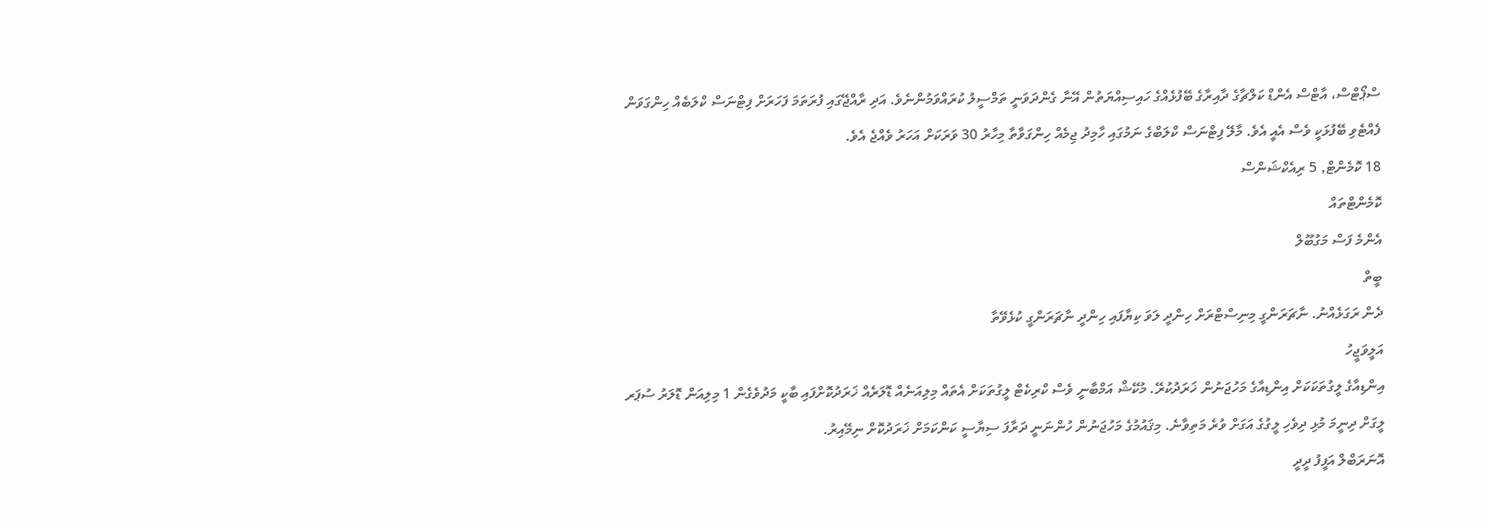ސްޕޯޓްސް، އާޓްސް އެންޑް ކަލްޗާގެ ދާއިރާގެ ބޭފުޅެއްގެ ހައިސިއްޔަތުން އޭނާ ގެންދަވަނީ ތަމްސީލު ކުރައްވަމުންނެވެ. އަދި ރާއްޖޭގައި ފުރަތަމަ ފަހަރަށް ފިޓްނަސް ކްލަބެއް ހިންގަވަން ފެއްޓެވި ބޭފުޅަކީ ވެސް އެއީ އެވެ. މާލޭ ފިޓްނަސް ކްލަބްގެ ނަމުގައި ހާމިދު ޖިމެއް ހިންގަވާތާ މިހާރު 30 ވަރަކަށް އަހަރު ވެއްޖެ އެވެ.
18 ކޮމެންޓް, 5 ރިއެކްޝަންސް
ކޮމެންޓްތައް
އެންމެ ފަސް މަގުބޫލް
ބީތް
ދެން ރަގަޅެއްނު. ނާޗަރަންގީ މިނިސްޓްރަށް ހިންދީ ލަވަ ކިޔާފައި ހިންދީ ނާޗަރަންގީ ކުޅެވޭތާ
އަލީވަޖީހު
އިންޑިއާގެ ލީގުތަކަކަށް އިންޑިއާގެ މަހުޖަނުން ޚަރަދުކުރޭ. މުކޭޝް އަމްބާނީ ވެސް ކްރިކެޓް ލީގުތަކަށް އެތައް މިލިއަނެއް ޑޮލަރެއް ޚަރަދުކޮށްފައި ބާކީ މަދުވެގެން 1 މިލިއަން ޑޮލަރު ސުޕަރ ލީގަށް ދިނީމަ މުޅި ދިވެހި ލީގުގެ އަގަށް ވުރެ މަތިވާނެ. މިޤައުމުގެ މަހުޖަނުން ހުންނަނީ ދަރާފަ ސިޔާސީ ކަންކަމަށް ޚަރަދުކޮށް ނިމޭއިރު.
އޮނަރަބްލް އަފީފު ދީދީ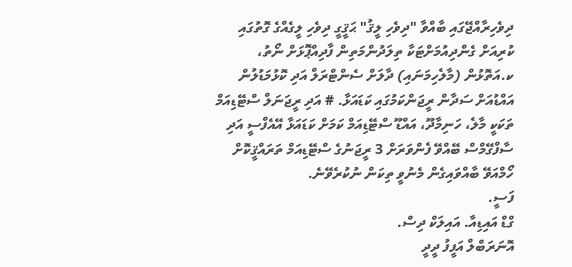ދިވެހިރާއްޖޭގައި ބާއްވާ "ދިވެހި ލީޤު" ޙަޤީގީ ދިވެހި ލީގެއްގެ ގޮތުގައި ކުރިއަށް ގެންދިއުމަށްޓަކާ ތިލަދުންމަތިން ފާދިއްޕޮޅަށް ނޯތު، ކ.އަތޮޅުން (މާލެހިމަނައި) ދާލަށް ސެންޓްރަލް އަދި ކޮޅުމަޑުލުން އައްޑުއަށް ސަދާން ރީޖަންކަމުގައި ކަޑައަޅާ. # އަދި ރީޖަނަލް ސްޓޭޑިއަމް ތަކަކީ މާލެ، ހަނިމާދޫ، އައްޑޫ ސްޓޭޑިއަމް ކަމަށް ކަޑައަޅާ އޭއެފްސީ އަދި ސާފްގޭމްސް ބޭއްވޭ ފެންވަރަށް 3 ރީޖަނުގެ ސްޓޭޑިއަމް ތަރައްޤީކޮށް ހޯމްއަވޭ ބާއްވައިގެން މެނުވީ ތިކަން ނުކުރެވޭނެ.
ފަސީ.
ގްޑް އައިޑިއާ. އައިލަކް ދިސް.
އޮނަރަބްލް އަފީފު ދީދީ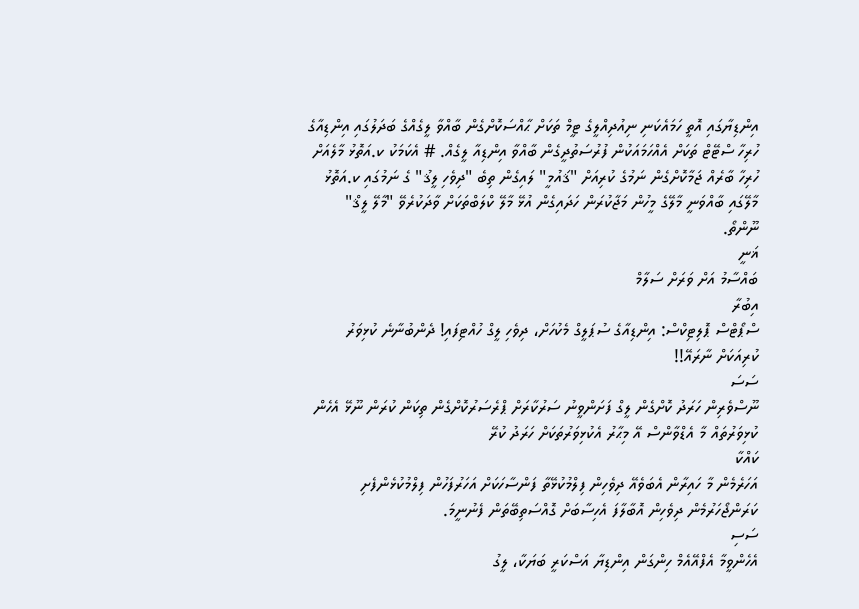އިންޑިޔާގައި އޮތީ ހަމައެކަނި ނިއުދިއްލީގެ ޓީމް ތަކަށް ޙާއްސަކޮށްގެން ބާއްވާ ލީގެއްގެ ބަދަލުގައި އިންޑިއާގެ ހުރިހާ ސްޓޭޓް ތަކަށް އެއްހަމައަކުން ފުރުސަތުދީގެން ބާއްވާ އިންޑިއާ ލީގެއް. # އެކަމަކު ކ.އަތޮޅު މާލެއަށް ހުރިހާ ބާރެއް ޖަމާކޮށްގެން ނަމުގެ ކުރިއަށް "ޤައުމީ" ލައިގެން ތިބެ "ދިވެހި ލީޤު" ގެ ނަމުގައި ކ.އަތޮޅު މާލޭގައި ބާއްވަނީ މާލޭގެ މީހުން މަޖާކުރަން ހަދައިގެން އުޅޭ މާލޭ ކްލަބްތަކަށް ވާދަކުރެވޭ "މާލޭ ލީޤް" ނޫންތޯ.
ޣަނީ
ބައްސާމު އަށް ވަރަށް ސަލާމް
އިބުރާ
ސްޕޯޓްސް ޕޮލިޓިކްސް: އިންޑިއާގެ ސުޕަލީގް މެކުހަށް، ދިވެހި ލީގް ހުއްޓިފައި! ދެންބުނާނެ ކުޅިވަރު ކުރިއަކަށް ނާރައޭ!!
ސަސަ
ނޫސްވެރިން ހަރަދު ކޮށްގެން ލީގް ފަށަންވީނު ސަރުކާރަށް ޕްރެސަރުކޮށްގެން ތިކަން ކުރަން ނޫޅޭ އެހެން ކުޅިވަރުތައް މާ އެޑްވާންސް އޭ މިޙާރު އެކުޅިވަރުތަކަށް ހަރަދު ކުރޭ
ކައްކާ
އަހަރެމެން މާ ހައިރާން އެބަވެއޭ ދިވެހިން ފިލްމުކުޅޭތާ ފަންސާހަކަށް އަހަރުފަހުން ފިލްމުކުޅެންފެށި ކަރަންޖޯހަރުމެން ދިވެހިން އޮބާލާފަ އެހިސާބަށް ގޮއްސަތިބޭތަން ފެނުނީމަ.
ސަސި
އެހެންވީމާ އެފްއޭއެމް ހިންގަން އިންޑިޔާ އަސްކަރީ ބަޔަކާ، ލީގު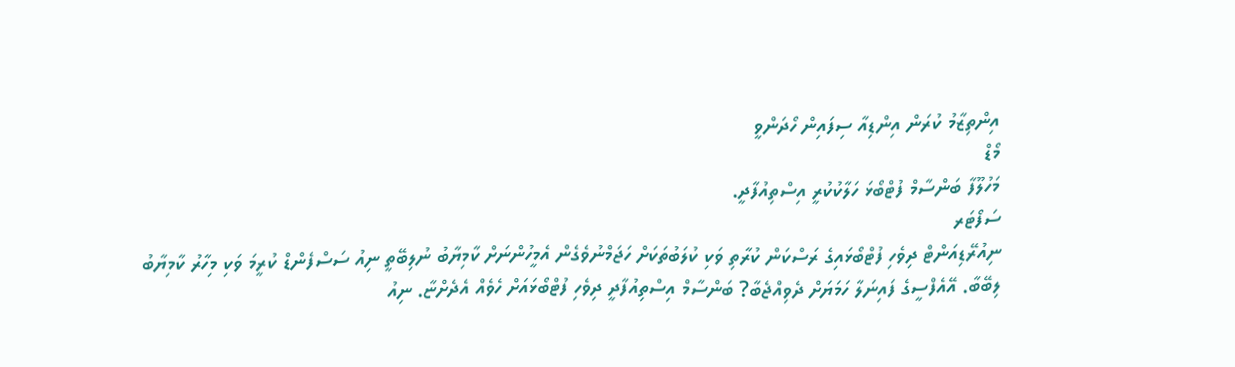އިންތިޒާމު ކުރަން އިންޑިއާ ސިފައިން ހޯދަންވީ
މޯޑް
މަހުލޫފާ ބަންސާމް ފުޓްބޯޅަ ހަލާކުކުރީ އިސްތިއުފާދީ.
ސަފޯޓަރ
ނިއުރޭޑިއަންޓް ދިވެހި ފުޓްބޯޅައިގެ ރަސްކަން ކުރާތި ވަކި ކުލަބުތަކަށް ހަޖަމްނުވެގެން އެމީހުންނަށް ކާމިޔާބު ނުލިބޭތީ ނިއު ސަސްފެންޑް ކުރީމަ ވަކި މިހާރު ކާމިޔާބު ލިބޭބާ. އޭއެފްސީގެ ފައިނަލާ ހަމަޔަށް ދެވިއްޖެބާ? ބަންސާމް އިސްތިއުފާދީ ދިވެހި ފުޓްބޯޅައަށް ހެވެއް އެދެށްޏާ. ނިއު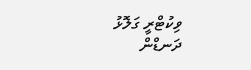ވިކުޓްރީ ގަލޮޅު ދަނޑްން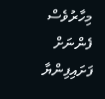މިހާރުވެސް ފެންނަށް ފަށައިފިންޔާ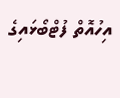އިހުއޮތް ފުޓްބޯޅައިގެ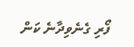ފޯރި ގެނެވިދާނެ ކަން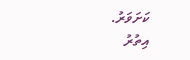ކަށަވަރު.
އިތުރު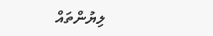ލިޔުންތައް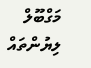މަގްބޫލް ލިޔުންތައް